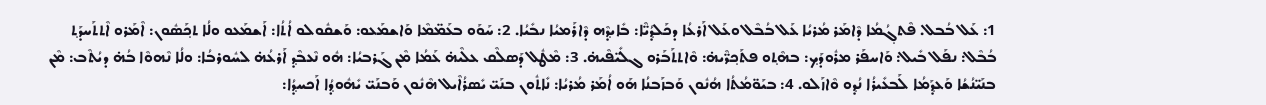1: ܥܰܠ ܒܳܒܠ. ܦܶܬܓ݂ܳܡܳܐ ܕܶܐܡܰܪ ܡܳܪܝܳܐ ܥܰܠ ܒܳܒܶܠ ܘܥܰܠ ܐܰܪܥܳܐ ܕܟܰܠܕ݂ܳܝ̈ܶܐ: ܒܺܐܝܕ݂ܶܗ ܕܶܐܪܰܡܝܳܐ ܢܒܺܝܳܐ. 2: ܚܰܘܰܘ ܒܥܰܡ̈ܡܶܐ ܘܰܐܫܡܰܥܘ: ܘܰܫܩܽܘܠܘ ܐܳܬܳܐ: ܐܰܫܡܰܥܘ ܘܠܳܐ ܬܟ݂ܰܣܽܘܢ: ܐܶܡܰܪܘ ܐܶܬܬܰܚܕܰܬ݂ ܒܳܒܶܠ: ܢܦܰܠ ܒܺܝܠ: ܘܰܐܚܦܰܪ ܡܪܽܘܕܰܟ݂: ܒܗܶܬ݂ܘ ܦܬܰܟ݂ܖ̈ܶܝܗ̇: ܘܶܐܬܬܰܒܰܪܘ ܓܠܺܝ̈ܦܶܝܗ̇. 3: ܡܶܛܽܠ ܕܰܣܠܶܩ ܥܠܶܝܗ̇ ܥܰܡܳܐ ܡܶܢ ܓܰܪܒܝܳܐ: ܗܽܘ ܢܶܥܒܶܕ݂ ܐܰܪܥܳܗ̇ ܠܚܽܘܪܒܳܐ: ܘܠܳܐ ܢܶܗܘܶܐ ܒܳܗ̇ ܕܝܳܬܶܒ: ܡܶܢ ܒܢܰܝ̈ܢܳܫܳܐ ܘܰܥܕ݂ܰܡܳܐ ܠܰܒܥܺܝܪܳܐ ܢܳܕ݂ܘ ܘܶܐܙܰܠܘ. 4: ܒܝܰܘ̈ܡܳܬܳܐ ܗܳܢܽܘܢ ܘܰܒܙܰܒܢܳܐ ܗܰܘ ܐܳܡܰܪ ܡܳܪܝܳܐ: ܢܺܐܬܽܘܢ ܒܢܰܝ̈ ܝܺܣܪܳܐܶܝܠ ܗܶܢܽܘܢ ܘܰܒܢܰܝ̈ ܝܺܗܽܘܕ݂ܳܐ ܐܰܟܚܕ݂ܳܐ: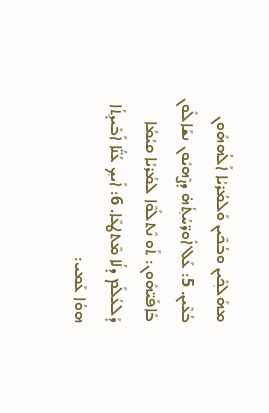ܡܗܰܠܟ݂ܺܝܢ ܘܒܳܟܶܝܢ ܘܰܠܡܳܪܝܳܐ ܐܰܠܳܗܗܽܘܢ ܒܳܥܶܝܢ. 5: ܥܰܠ ܐܽܘܖ̈ܚܳܬ݂ܳܗ̇ ܕܨܶܗܝܽܘܢ ܢܫܰܐܠܽܘܢ ܒܰܐܦܰܝ̈ܗܽܘܢ: ܬܰܘ ܢܶܬܠܰܘܶܐ ܠܡܳܪܝܳܐ ܩܝܳܡܳܐ ܕܰܠܥܳܠܰܡ ܕܠܳܐ ܡܶܬܛܥܶܐ. 6: ܐܰܝܟ݂ ܥܳܢ̈ܳܐ ܐܰܒܺܝܕܬ݂ܳܐ ܗܘܳܐ ܥܰܡܝ: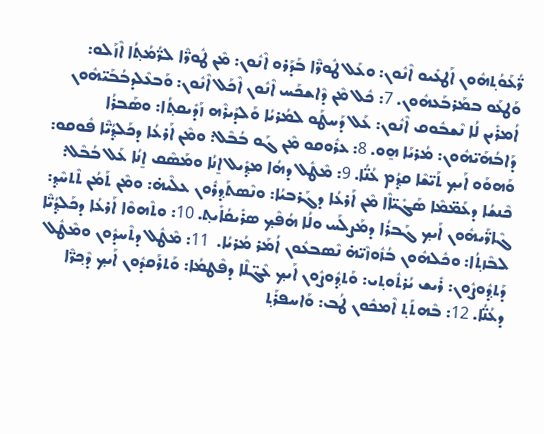ܖ̈ܳܥܰܘܳܬ݂ܗܽܘܢ ܐܰܛܥܺܝܘ ܐܶܢܽܘܢ: ܘܥܰܠ ܛܽܘܖ̈ܶܐ ܒܰܕܰܪܘ ܐܶܢܽܘܢ: ܡܶܢ ܛܽܘܖ̈ܶܐ ܠܖ̈ܳܡܳܬ݂ܳܐ ܐܶܙܰܠܘ: ܘܰܛܥܰܘ ܒܡܰܪܒܰܥܗܽܘܢ. 7: ܟܽܠ ܡܶܢ ܕܶܐܫܟܰܚ ܐܶܢܽܘܢ ܐܶܟܰܠ ܐܶܢܽܘܢ: ܘܰܒܥܶܠܕܒܳܒܰܝ̈ܗܽܘܢ ܐܳܡܪܺܝܢ ܠܳܐ ܢܶܫܒܽܘܩ ܐܶܢܽܘܢ: ܥܰܠ ܕܰܚܛܰܘ ܠܡܳܪܝܳܐ ܘܰܠܕܰܝܪܶܗ ܙܰܕܺܝܩܬ݂ܳܐ: ܘܣܰܒܪܳܐ ܕܰܐܒܳܗܰܝ̈ܗܽܘܢ: ܡܳܪܝܰܐ ܗ̱ܘ. 8: ܥܪܽܘܩܘ ܡܶܢ ܓܰܘ ܒܳܒܶܠ: ܘܡܶܢ ܐܰܪܥܳܐ ܕܟܰܠܕ݂ܳܝ̈ܶܐ ܦܽܘܩܘ: ܘܰܗܘܰܘ ܐܰܝܟ݂ ܬܰܝ̈ܫܶܐ ܩܕ݂ܳܡ ܥܳܢ̈ܳܐ. 9: ܡܶܛܽܠ ܕܗܳܐ ܡܕ݂ܺܝܠ ܐ̱ܢܳܐ ܘܡܰܣܶܩ ܐ̱ܢܳܐ ܥܰܠ ܒܳܒܶܠ: ܟܶܢܫܳܐ ܕܥܰܡ̈ܡܶܐ ܣܰܓܺܝ̈ܐܶܐ ܡܶܢ ܐܰܪܥܳܐ ܕܓܰܪܒܝܳܐ: ܘܢܶܣܬܰܕ݂ܪܽܘܢ ܥܠܶܝܗ̇: ܘܡܶܢ ܬܰܡܳܢ ܬܶܬܚܶܕ݂: ܓܶܐܖ̈ܰܝܗܽܘܢ ܐܰܝܟ݂ ܓܰܒܪܳܐ ܕܡܰܨܠܰܚ ܘܠܳܐ ܗܳܦܶܟ݂ ܣܪܺܝܩܳܐܺܝܬ݂. 10: ܘܬܶܗܘܶܐ ܐܰܪܥܳܐ ܕܟܰܠܕ݂ܳܝ̈ܶܐ ܠܒܶܙܬ݂ܳܐ: ܘܟܽܠܗܽܘܢ ܒܳܙܽܘܙܶܝ̈ܗ̇ ܢܶܣܒܥܽܘܢ ܐܳܡܰܪ ܡܳܪܝܳܐ.  11: ܡܶܛܽܠ ܕܬܶܚܕܽܘܢ ܘܡܶܛܽܠ ܕܰܬܕ݂ܽܘܨܽܘܢ: ܪܺܝܫ ܝܳܪܬܽܘܬ݂ܝ: ܘܰܬܕ݂ܽܘܨܽܘܢ ܐܰܝܟ݂ ܥܶܓ̈ܠܶܐ ܕܦܶܛܡܳܐ: ܘܰܬܪܰܩܕܽܘܢ ܐܰܝܟ݂ ܕܶܟ݂ܖ̈ܶܐ ܕܥܳܢ̈ܳܐ. 12: ܒܶܗܬܰܬ݂ ܐܶܡܟܽܘܢ ܛܳܒ: ܘܰܐܚܦܪܰܬ݂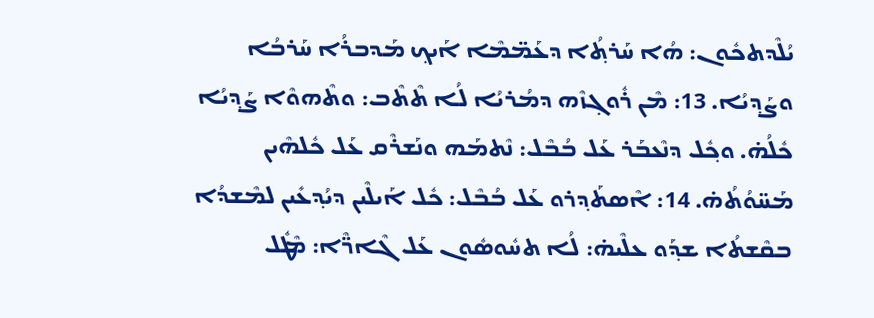ܝܳܠܶܕܬܟܽܘܢ: ܗܳܐ ܚܰܪܬ݂ܳܐ ܕܥܰܡ̈ܡܶܐ ܐܰܝܟ݂ ܡܰܕܒܪܳܐ ܚܰܪܒܳܐ ܘܨܰܕ݂ܝܳܐ. 13: ܡܶܢ ܪܽܘܓ݂ܙܶܗ ܕܡܳܪܝܳܐ ܠܳܐ ܬܶܬܶܒ: ܘܬܶܗܘܶܐ ܨܰܕ݂ܝܳܐ ܟܽܠܳܗ̇. ܘܟ݂ܽܠ ܕܢܶܥܒܰܪ ܥܰܠ ܒܳܒܶܠ: ܢܶܬܡܰܗ ܘܢܰܫܪܶܩ ܥܰܠ ܟܽܠܗܶܝܢ ܡܰܚ̈ܘܳܬܳܗ̇. 14: ܐܶܣܬܰܕ݂ܪܘ ܥܰܠ ܒܳܒܶܠ: ܟܽܠ ܐܰܝܠܶܝܢ ܕܝܳܕ݂ܥܺܝܢ ܠܡܶܫܕܳܐ ܒܩܶܫܬܳܐ ܫܕ݂ܰܘ ܥܠܶܝܗ̇: ܠܳܐ ܬܚܽܘܣܽܘܢ ܥܰܠ ܓܶܐܖ̈ܶܐ: ܡܶܛܽܠ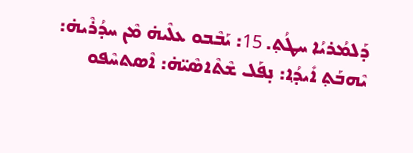ܕܰܠܡܳܪܝܳܐ ܚܛܳܬ݂. 15: ܝܰܒܶܒܘ ܥܠܶܝܗ̇ ܡܶܢ ܚܕܳܪܶܝܗ̇: ܝܶܗܒܰܬ݂ ܐܺܝܕ݂ܳܐ: ܢ̣ܦܰܠ ܫܶܬܶܐܣܶܝ̈ܗ̇: ܐܶܣܬܚܶܦܘ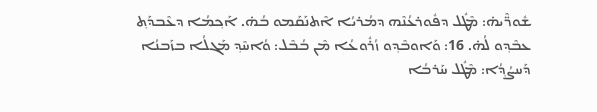ܫܽܘܖ̈ܶܝܗ̇: ܡܶܛܽܠ ܕܦܽܘܪܥܳܢܶܗ ܕܡܳܪܝܳܐ ܐܶܬܢܰܩܰܡܘ ܒܳܗ̇. ܐܰܟ݂ܡܳܐ ܕܥܶܒܕܰܬ݂ ܥܒܶܕ݂ܘ ܠܳܗ̇. 16: ܘܰܐܘܒܶܕ݂ܘ ܙܳܪܽܘܥܳܐ ܡܶܢ ܒܳܒܶܠ: ܘܳܐܚܶܕ݂ ܡܰܓܠܳܐ ܒܙܰܒܢܳܐ ܕܰܚܨܳܕ݂ܳܐ: ܡܶܛܽܠ ܚܰܪܒܳܐ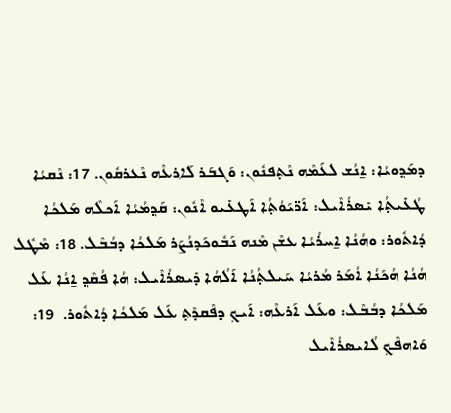ܕܡܰܕ݂ܘܝܳܐ: ܐ̱ܢܳܫ ܠܥܰܡܶܗ ܢܶܬ݂ܦܢܽܘܢ: ܘܰܓܒܰܪ ܠܰܐܪܥܶܗ ܢܶܥܪܩܽܘܢ. 17: ܢܶܩܝܳܐ ܛܳܥܺܝܬ݂ܳܐ ܝܺܣܪܳܐܶܝܠ: ܐܰܖ̈ܝܰܘܳܬ݂ܳܐ ܐܰܛܥܺܝܘ ܐܶܢܽܘܢ: ܩܰܕ݂ܡܳܝܳܐ ܐܰܟܠܶܗ ܡܰܠܟܳܐ ܕܳܐܬܽܘܪ: ܘܗܳܢܳܐ ܐ̱ܚܪܳܝܳܐ ܥܫܶܢ ܡܶܢܗ ܢܰܒܽܘܟܰܕܢܳܨܰܪ ܡܰܠܟܳܐ ܕܒܳܒܶܠ. 18: ܡܶܛܽܠ ܗܳܢܳܐ ܗܳܟܰܢܳܐ ܐܳܡܰܪ ܡܳܪܝܳܐ ܚܰܝܠܬ݂ܳܢܳܐ ܐܰ‌ܠܳܗܳܐ ܕܺܝܣܪܳܐܶܝܠ: ܗܳܐ ܦܳܩܶܕ݂ ܐ̱ܢܳܐ ܥܰܠ ܡܰܠܟܳܐ ܕܒܳܒܶܠ: ܘܥܰܠ ܐܰܪܥܶܗ: ܐܰܝܟ݂ ܕܦܶܩܕܶܬ݂ ܥܰܠ ܡܰܠܟܳܐ ܕܳܐܬܽܘܪ.  19: ܘܰܐܗܦܶܟ݂ ܠܳܐܝܣܪܳܐܶܝܠ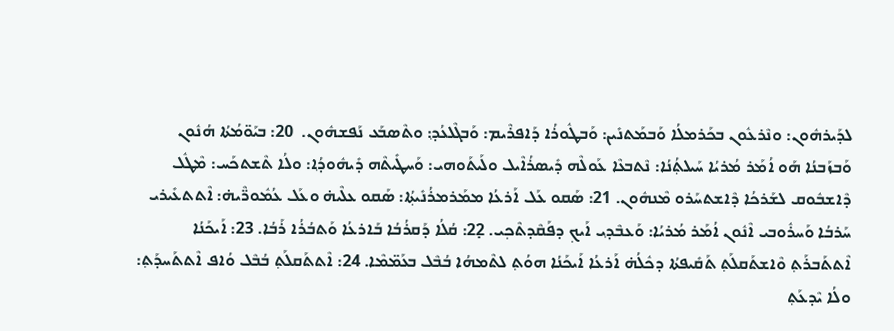ܠܕܰܝܪܗܽܘܢ: ܘܢܶܪܥܽܘܢ ܒܟܰܪܡܠܳܐ ܘܰܒܡܰܬܢܺܝܢ: ܘܰܒܛܽܘܪܳܐ ܕܰܐܦܪܶܝܡ: ܘܰܒܓܶܠܥܳܕ݂: ܘܬܶܣܒܰܥ ܢܰܦܫܗܽܘܢ.  20: ܒܝܰܘ̈ܡܳܬܳܐ ܗܳܢܽܘܢ ܘܰܒܙܰܒܢܳܐ ܗܰܘ ܐܳܡܰܪ ܡܳܪܝܳܐ ܚܰܝܠܬ݂ܳܢܳܐ: ܢܶܬܒܥܶܐ ܥܰܘܠܶܗ ܕܺܝܣܪܳܐܶܝܠ ܘܠܰܝܬܰܘܗܝ: ܘܰܚܛܺܝܬܶܗ ܕܺܝܗܽܘܕ݂ܳܐ: ܘܠܳܐ ܬܶܫܬܟܰܚ: ܡܶܛܽܠ ܕܶܐܫܒܽܘܩ ܠܫܰܪܟܳܐ ܕܶܐܫܬܚܰܪܘ ܡܶܢܗܽܘܢ. 21: ܣܰܩܘ ܥܰܠ ܐܰܪܥܳܐ ܡܡܰܪܡܪܳܢܺܝܬ݂ܳܐ: ܣܰܩܘ ܥܠܶܝܗ̇ ܘܥܰܠ ܥܳܡܽܘܖ̈ܶܝܗ̇: ܐܶܬܬܥܺܝܪܝ ܚܰܪܒܳܐ ܘܰܚܪܽܘܒܝ ܐܶܢܽܘܢ ܐܳܡܰܪ ܡܳܪܝܳܐ: ܘܰܥܒܶܕ݂ܝ ܐܰܝܟ݂ ܕܦܰܩܶܕܬܶܟ݂ܝ. 22̣: ܩܳܠܳܐ ܕܰܩܪܳܒܳܐ ܒܰܐܪܥܳܐ ܘܰܬܒܳܪܳܐ ܪܰܒܳܐ. 23: ܐܰܝܟܰܢܳܐ ܐܶܬܬܰܒܪܰܬ݂ ܘܶܐܫܬܰܩܠܰܬ݂ ܬܰܩܺܝܦܬܳܐ ܕܟܽܠܳܗ̇ ܐܰܪܥܳܐ ܐܰܝܟܰܢܳܐ ܗܘܳܬ݂ ܠܬܶܡܗܳܐ ܒܳܒܶܠ ܒܥܰܡ̈ܡܶܐ. 24: ܐܶܬܬܰܩܠܰܬ݂ ܒܳܒܶܠ ܘܳܐܦ ܐܶܬܬܰܚܕܰܬ݂: ܘܠܳܐ ܝܶܕܥܰܬ݂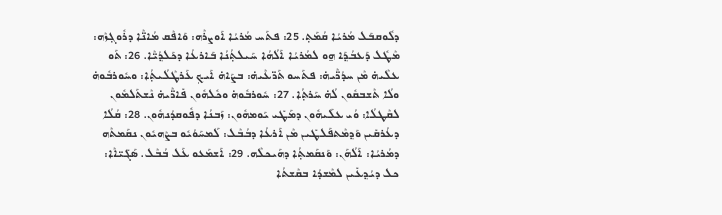ܕܠܽܘܩܒܰܠ ܡܳܪܝܳܐ ܩܳܡܰܬ݂. 25: ܦܬܰܚ ܡܳܪܝܳܐ ܐܰܘܨܪܶܗ: ܘܰܐܦܶܩ ܡܳܐܢ̈ܶܐ ܕܪܽܘܓ݂ܙܶܗ: ܡܶܛܽܠ ܕܰܥܒܳܕ݂ܰܐ ܗ̱ܘ ܠܡܳܪܝܳܐ ܐܰ‌ܠܳܗܳܐ ܚܰܝܠܬ݂ܳܢܳܐ ܒܰܐܪܥܳܐ ܕܟܰܠܕ݂ܳܝ̈ܶܐ. 26: ܬܰܘ ܥܠܶܝܗ̇ ܡܶܢ ܚܕܳܖ̈ܶܝܗ̇: ܦܬܰܚܘ ܬܰܖ̈ܥܶܝܗ̇: ܒܨܰܐܗ̇ ܐܰܝܟ݂ ܥܰܪܛܶܠܳܝܬ݂ܳܐ: ܘܚܽܘܪܒܽܘܗ̇ ܘܠܳܐ ܬܶܫܒܩܽܘܢ ܠܳܗ̇ ܚܰܪܬ݂ܳܐ. 27: ܚܽܘܪܒܽܘܗ̇ ܘܟܽܠܗܽܘܢ ܦܺܐܖ̈ܶܝܗ̇ ܢܶܫܬܰܠܡܽܘܢ ܠܩܶܛܠܳܐ: ܘܳܝ ܥܠܰܝܗܽܘܢ ܕܡܰܛܺܝ ܝܰܘܡܗܽܘܢ: ܙܰܒܢܳܐ ܕܦܽܘܩܕܳܢܗܽܘܢ. 28: ܩܳܠܳܐ ܕܥܳܪܩܺܝܢ ܘܰܕ݂ܡܶܬܦܰܠܛܺܝܢ ܡܶܢ ܐܰܪܥܳܐ ܕܒܳܒܶܠ: ܠܰܡܚܰܘܳܝܽܘ ܒܨܶܗܝܽܘܢ ܢܩܰܡܬܶܗ ܕܡܳܪܝܳܐ: ܐܰܠܳܗܰܢ: ܘܰܢܩܰܡܬ݂ܳܐ ܕܗܰܝܟܠܶܗ. 29: ܐܰܫܡܰܥܘ ܥܰܠ ܒܳܒܶܠ. ܣܰܓܺܝ̈ܐܶܐ: ܟܠ ܕܝܳܕ݂ܥܺܝܢ ܠܡܶܫܕܳܐ ܒܩܶܫܬܳܐ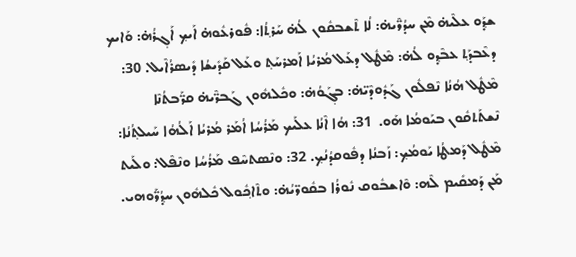ܫܕ݂ܰܘ ܥܠܶܝܗ̇ ܡܶܢ ܚܕܳܖ̈ܶܝܗ̇: ܠܳܐ ܬܶܫܒܩܽܘܢ ܠܳܗ̇ ܚܰܪܬ݂ܳܐ: ܦܽܘܪܥܽܘܗ̇ ܐܰܝܟ݂ ܐܰܓ݂ܪܳܗ̇: ܘܰܐܝܟ ܕܥܶܒܕܰܬ݂ ܥܒܶܕ݂ܘ ܠܳܗ̇: ܡܶܛܽܠ ܕܥܰܠ ܡܳܪܝܳܐ ܐܰܡܪܚܰܬ݂ ܘܥܰܠ ܩܰܕܺܝܫܳܐ ܕܺܝܣܪܳܐܶܝܠ. 30: ܡܶܛܽܠ ܗܳܢܳܐ ܢܶܦܠܽܘܢ ܓܰܕܽܘܕܶܝ̈ܗ̇: ܒܓ݂ܰܘܳܗ̇: ܘܟܽܠܗܽܘܢ ܓܰܒܖ̈ܶܝܗ̇ ܩܖ̈ܰܒܬܳܢܶܐ ܢܶܫܬܰܬܩܽܘܢ ܒܝܰܘܡܳܐ ܗܰܘ.  31: ܗܳܐ ܐܶܢܳܐ ܥܠܰܝܟ ܡܰܪܳܚܳܐ ܐܳܡܰܪ ܡܳܪܝܳܐ ܐܰ‌ܠܳܗܳܐ ܚܰܝܠܬ݂ܳܢܳܐ: ܡܶܛܽܠ ܕܰܡܛܳܐ ܝܰܘܡܳܟ݂: ܙܰܒܢܳܐ ܕܦܽܘܩܕܳܢܳܟ݂. 32: ܘܢܶܣܬܚܶܦ ܡܰܪܳܚܳܐ ܘܢܶܦܶܠ: ܘܠܰܝܬ ܡܰܢ ܕܰܡܩܺܝܡ ܠܶܗ: ܘܶܐܫܒܽܘܩ ܢܽܘܪܳܐ ܒܩܽܘܖ̈ܝܳܗ̇: ܘܬܶܐܟ݂ܽܘܠ ܟܽܠܗܽܘܢ ܚܕ݂ܳܖ̈ܰܘܗܝ.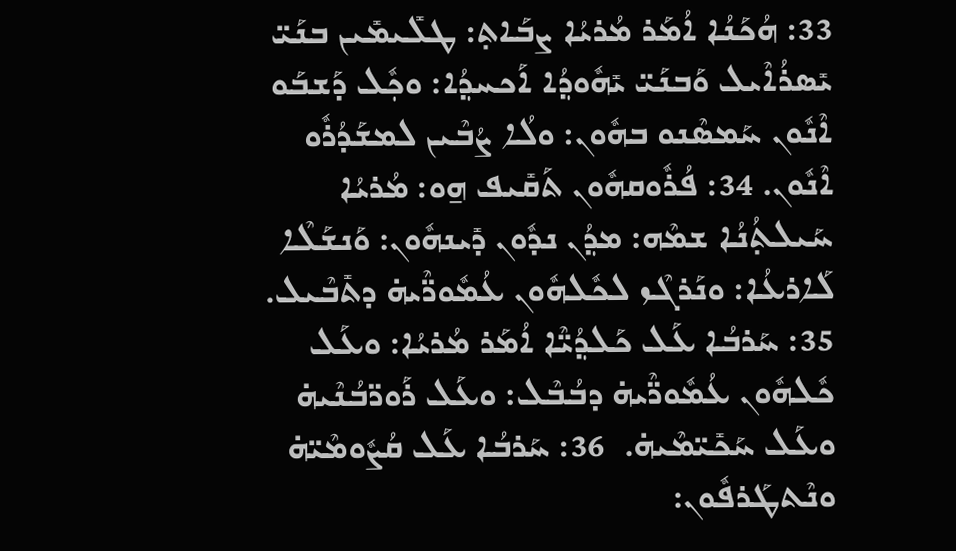33: ܗܳܟܰܢܳܐ ܐܳܡܰܪ ܡܳܪܝܳܐ ܨܒܰܐܬ݂: ܛܠܺܝܡܺܝܢ ܒܢܰܝ̈ ܝܺܣܪܳܐܶܝܠ ܘܰܒܢܰܝ̈ ܝܺܗܽܘܕ݂ܳܐ ܐܰܟܚܕ݂ܳܐ: ܘܟ݂ܽܠ ܕܰܫܒܰܘ ܐܶܢܽܘܢ ܚܰܡܣܶܢܘ ܒܗܽܘܢ: ܘܠܳܐ ܨܳܒܶܝܢ ܠܡܫܰܕܳܪܽܘ ܐܶܢܽܘܢ. 34: ܦܳܪܽܘܩܗܽܘܢ ܬܰܩܺܝܦ ܗ̱ܘ: ܡܳܪܝܳܐ ܚܰܝܠܬ݂ܳܢܳܐ ܫܡܶܗ: ܡܕ݂ܳܢ ܢܕܽܘܢ ܕܺܝܢܗܽܘܢ: ܘܰܢܫܰܠܶܐ ܠܰܐܪܥܳܐ: ܘܢܰܪܓܶܙ ܠܟܽܠܗܽܘܢ ܥܳܡܽܘܖ̈ܶܝܗ̇ ܕܬܺܒܶܝܠ. 35: ܚܰܪܒܳܐ ܥܰܠ ܟܰܠܕ݂ܳܝ̈ܶܐ ܐܳܡܰܪ ܡܳܪܝܳܐ: ܘܥܰܠ ܟܽܠܗܽܘܢ ܥܳܡܽܘܖ̈ܶܝܗ̇ ܕܒܳܒܶܠ: ܘܥܰܠ ܪܰܘܖ̈ܒܳܢܶܝܗ̇ ܘܥܰܠ ܚܰܟܺܝ̈ܡܶܝܗ̇.  36: ܚܰܪܒܳܐ ܥܰܠ ܩܳܨܽܘܡܶܝ̈ܗ̇ ܘܢܶܬܛܰܪܦܽܘܢ: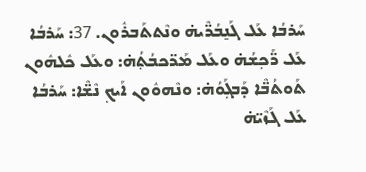ܚܰܪܒܳܐ ܥܰܠ ܓܰܢ̱ܒܳܖ̈ܶܝܗ̇ ܘܢܶܬܬܰܒܪܽܘܢ. 37: ܚܰܪܒܳܐ ܥܰܠ ܖ̈ܰܟ݂ܫܳܗ̇ ܘܥܰܠ ܡܰܖ̈ܟܒܳܬ݂ܳܗ̇: ܘܥܰܠ ܟܽܠܗܽܘܢ ܬܰܘܬܳܒ̈ܶܐ ܕܰܒܓ݂ܰܘܳܗ̇: ܘܢܶܗܘܽܘܢ ܐܰܝܟ݂ ܢܶܫ̈ܶܐ: ܚܰܪܒܳܐ ܥܰܠ ܓܰܙܶܝ̈ܗ̇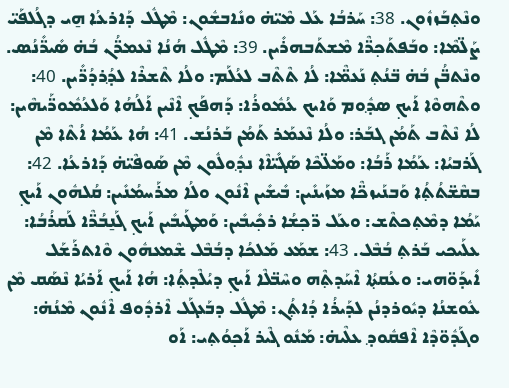ܘܢܶܬ݂ܒܰܙܙܽܘܢ. 38: ܚܰܪܒܳܐ ܥܰܠ ܡܶܝ̈ܗ̇ ܘܢܺܐܒܫܽܘܢ: ܡܶܛܽܠ ܕܰܐܪܥܳܐ ܗ̱ܝ ܕܓܳܠܦܰܝ̈ ܨܰܠ̈ܡܶܐ: ܘܒܰܦܬܰܟ݂ܖ̈ܶܐ ܡܶܫܬܰܒܗܪܺܝܢ. 39: ܡܶܛܽܠ ܗܳܢܳܐ ܢܶܥܡܖ̈ܳܢ ܒܳܗ̇ ܣܺܝܖ̈ܺܢܳܣ. ܘܢܶܬܒ̈ܳܢ ܒܳܗ̇ ܒ̈ܢܳܬ݂ ܢܰܥܡ̈ܶܐ: ܠܳܐ ܬܶܬܶܒ ܠܥܳܠܰܡ: ܘܠܳܐ ܬܶܫܪܶܐ ܠܕ݂ܳܪܕܳܖ̈ܺܝܢ. 40: ܘܬܶܗܘܶܐ ܐܰܝܟ݂ ܣܕ݂ܽܘܡ ܘܰܐܝܟ ܥܳܡܽܘܪܳܐ: ܕܰܗܦܰܟ݂ ܐܶܢܶܝܢ ܐܰ‌ܠܳܗܳܐ ܘܰܠܥܳܡܽܘܖ̈ܰܝܗܶܝܢ: ܠܳܐ ܢܶܬܶܒ ܬܰܡܳܢ ܓܒܰܪ: ܘܠܳܐ ܢܶܥܡܰܪ ܬܰܡܳܢ ܒܰܪܢܳܫ. 41: ܗܳܐ ܥܰܡܳܐ ܐܳܬܶܐ ܡܶܢ ܓܰܪܒܝܳܐ: ܥܰܡܳܐ ܪܰܒܳܐ: ܘܡܰܠ̈ܟܶܐ ܣܰܓܺܝ̈ܐܶܐ ܢܕ݂ܽܘܠܽܘܢ ܡܶܢ ܣܰܘܦܶܝ̈ܗ̇ ܕܰܐܪܥܳܐ. 42: ܒܩܶܫ̈ܬܳܬ݂ܳܐ ܘܰܒܢܰܝܙܟ̈ܶܐ ܡܙܰܝܢܺܝܢ: ܒܺܝܫܺܝܢ ܐܶܢܽܘܢ ܘܠܳܐ ܡܪܰܚܡܳܢܺܝܢ: ܩܳܠܗܽܘܢ ܐܰܝܟ݂ ܝܰܡܳܐ ܕܡܶܬ݂ܟܬܶܫ: ܘܥܰܠ ܖ̈ܟ݂ܫܳܐ ܪܟ݂ܺܝܒܺܝܢ: ܘܰܡܛܰܝܒܺܝܢ ܐܰܝܟ݂ ܓܰܢ̱ܒܳܖ̈ܶܐ ܠܰܩܪܳܒܳܐ: ܥܠܰܝܟܝ ܒܰܪܬ݂ ܒܳܒܶܠ. 43: ܫܡܰܥ ܡܰܠܟܳܐ ܕܒܳܒܶܠ ܫܶܡܥܗܽܘܢ ܘܶܐܬܪܰܫܰܠ ܐܺܝܕܰܘ̈ܗܝ: ܘܥܳܩܬ݂ܳܐ ܐܶܚܰܕܬ݂ܶܗ ܘܚܶܒ̈ܠܶܐ ܐܰܝܟ݂ ܕܝܳܠܶܕܬ݂ܳܐ: ܗܳܐ ܐܰܝܟ݂ ܐܰܪܝܳܐ ܢܶܣܰܩ ܡܶܢ ܥܽܘܫܢܳܐ ܕܝܽܘܪܕܢܳܢ ܠܕܰܝܪܳܐ ܕܳܐܬ݂ܳܢ: ܡܶܛܽܠ ܕܒܰܥܓܰܠ ܐܶܪܕܽܘܦ ܐܶܢܽܘܢ ܡܶܢܳܗ̇: ܘܓܰܕܽܘ̈ܕܶܐ ܐܶܦܩܽܘܕ݂ ܥܠܶܝܗ̇: ܡܰܢܽܘ ܓܶܝܪ ܐܰܟ݂ܘܳܬ݂ܝ: ܐܰܘ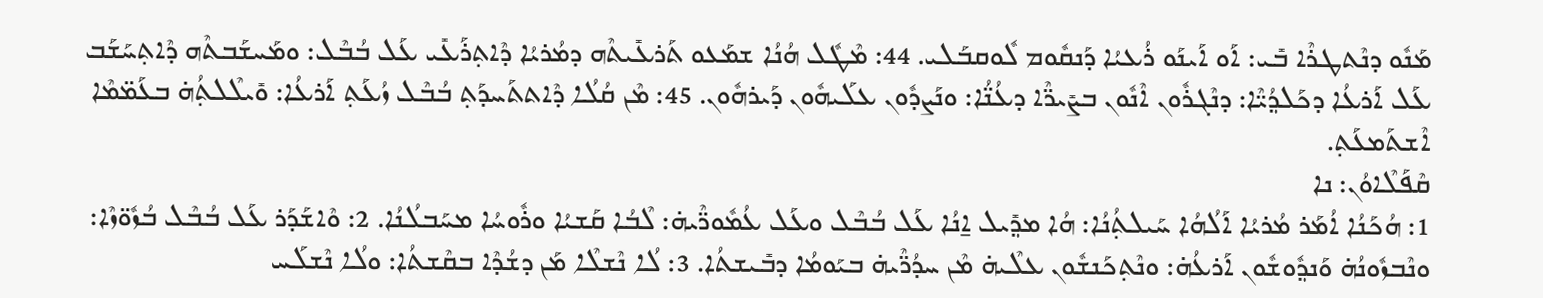ܡܰܢܽܘ ܕܢܶܬܛܪܶܐ ܒܺܝ: ܐܰܘ ܐܰܝܢܰܘ ܪܳܥܝܳܐ ܕܰܢܩܽܘܡ ܠܽܘܩܒܰܠܝ. 44: ܡܶܛܽܠ ܗܳܢܳܐ ܫܡܰܥܘ ܬܰܪܥܺܝܬܶܗ ܕܡܳܪܝܳܐ ܕܶܐܬ݂ܪܰܥܺܝ ܥܰܠ ܒܳܒܶܠ: ܘܡܰܚܫܰܒܬܶܗ ܕܶܐܬ݂ܚܰܫܰܒ ܥܰܠ ܐܰܪܥܳܐ ܕܟܰܠܕ݂ܳܝ̈ܶܐ: ܕܢܶܓܪܽܘܢ ܐܶܢܽܘܢ ܒܨܺܝܖ̈ܶܐ ܕܥܳܢ̈ܳܐ: ܘܢܰܨܕܽܘܢ ܥܠܰܝܗܽܘܢ ܕܰܝܪܗܽܘܢ. 45: ܡܶܢ ܩܳܠܳܐ ܕܶܐܬܬܰܚܕܰܬ݂ ܒܳܒܶܠ ܙܳܥܰܬ݂ ܐܰܪܥܳܐ: ܘܺܝܠܶܠܬ݂ܳܗ̇ ܒܥܰܡ̈ܡܶܐ ܐܶܫܬܰܡܥܰܬ݂.
ܩܶܦܰܠܶܐܘܳܢ: ܢܐ
1: ܗܳܟܰܢܳܐ ܐܳܡܰܪ ܡܳܪܝܳܐ ܐܰ‌ܠܳܗܳܐ ܚܰܝܠܬ݂ܳܢܳܐ: ܗܳܐ ܡܕ݂ܺܝܠ ܐ̱ܢܳܐ ܥܰܠ ܒܳܒܶܠ ܘܥܰܠ ܥܳܡܽܘܖ̈ܶܝܗ̇: ܠܶܒܳܐ ܩܰܫܝܳܐ ܘܪܽܘܚܳܐ ܡܚܰܒܠܳܢܳܐ. 2: ܘܶܐܫܰܕܰܪ ܥܰܠ ܒܳܒܶܠ ܒܳܙܽܘ̈ܙܶܐ: ܘܢܶܒܙܽܘܢܳܗ̇ ܘܰܢܕ݂ܽܘܫܽܘܢ ܐܰܪܥܳܗ̇: ܘܢܶܬ݂ܟܰܢܫܽܘܢ ܥܠܶܝܗ̇ ܡܶܢ ܚܕܳܖ̈ܶܝܗ̇ ܒܝܰܘܡܳܐ ܕܒܺܝܫܬܳܐ. 3: ܠܳܐ ܢܶܫܠܶܐ ܡܰܢ ܕܫܳܕܶܐ ܒܩܶܫܬܳܐ: ܘܠܳܐ ܢܶܫܠܰܚ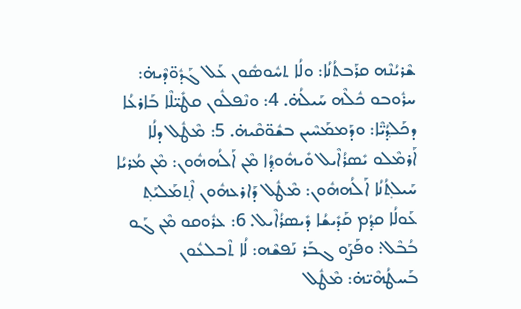ܫܶܪܝܳܢܶܗ ܩܪܰܒܬܳܢܳܐ: ܘܠܳܐ ܬܚܽܘܣܽܘܢ ܥܰܠ ܓܰܕܽܘ̈ܕܶܝܗ̇: ܚܪܽܘܒܘ ܟܽܠܶܗ ܚܰܝܠܳܗ̇. 4: ܘܢܶܦܠܽܘܢ ܩܛܺܝ̈ܠܶܐ ܒܰܐܪܥܳܐ ܕܟܰܠܕ݂ܳܝ̈ܶܐ: ܘܕܰܡܡܰܚܶܝܢ ܒܫܽܘ̈ܩܶܝܗ̇. 5: ܡܶܛܽܠ ܕܠܳܐ ܐܰܪܡܶܠܘ ܝܺܣܪܳܐܶܝܠ ܘܺܝܗܽܘܕ݂ܳܐ ܡܶܢ ܐܰܠܳܗܗܽܘܢ: ܡܶܢ ܡܳܪܝܳܐ ܚܰܝܠܬ݂ܳܢܳܐ ܐܰܠܳܗܗܽܘܢ: ܡܶܛܽܠ ܕܰܐܪܥܗܽܘܢ ܐܶܬ݂ܡܰܠܝܰܬ݂ ܥܰܘܠܳܐ ܩܕ݂ܳܡ ܩܰܕܺܝܫܳܐ ܕܺܝܣܪܳܐܶܝܠ. 6: ܥܪܽܘܩܘ ܡܶܢ ܓܰܘ ܒܳܒܶܠ: ܘܦܰܨܰܘ ܓܒܰܪ ܢܰܦܫܶܗ: ܠܳܐ ܬܶܒܠܥܽܘܢ ܒܰܚܛܳܗܶܝ̈ܗ̇: ܡܶܛܽܠ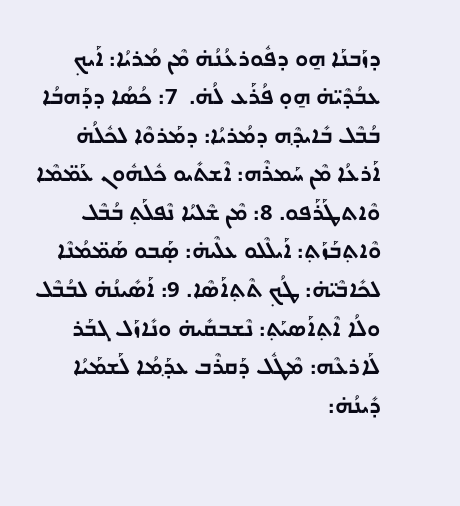ܕܙܰܒܢܰܐ ܗ̱ܘ ܕܦܽܘܪܥܳܢܳܗ̇ ܡܶܢ ܡܳܪܝܳܐ: ܐܰܝܟ݂ ܥܒܳܕܶܝ̈ܗ̇ ܗ̱ܘ̣ ܦܳܪܰܥ ܠܳܗ̇.  7: ܟܳܣܳܐ ܕܕܰܗܒܳܐ ܒܳܒܶܠ ܒܺܐܝܕ݂ܶܗ ܕܡܳܪܝܳܐ: ܕܡܰܪܘܶܐ ܠܟܽܠܳܗ̇ ܐܰܪܥܳܐ ܡܶܢ ܚܰܡܪܶܗ: ܐܶܫܬܺܝܘ ܟܽܠܗܽܘܢ ܥܰܡ̈ܡܶܐ ܘܶܐܬܛܰܪܰܦܘ. 8: ܡܶܢ ܫܶܠܝܳܐ ܢܶܦܠܰܬ݂ ܒܳܒܶܠ ܘܶܐܬ݂ܒܰܙܰܬ݂: ܐܰܝܠܶܠܘ ܥܠܶܝܗ̇: ܣ̣ܰܒܘ ܣܰܡ̈ܡܳܢܶܐ ܠܟܺܐܒܶܝ̈ܗ̇: ܛܳܟ݂ ܬܶܬ݂ܐܰܣܶܐ. 9: ܐܰܣܺܝܢܳܗ̇ ܠܒܳܒܶܠ ܘܠܳܐ ܐܶܬ݂ܐܰܣܝܰܬ݂: ܢܶܫܒܩܺܝܗ̇ ܘܢܺܐܙܰܠ ܓܒܰܪ ܠܰܐܪܥܶܗ: ܡܶܛܽܠ ܕܰܩܪܶܒ ܥܕ݂ܰܡܳܐ ܠܰܫܡܰܝܳܐ ܕܺܝܢܳܗ̇: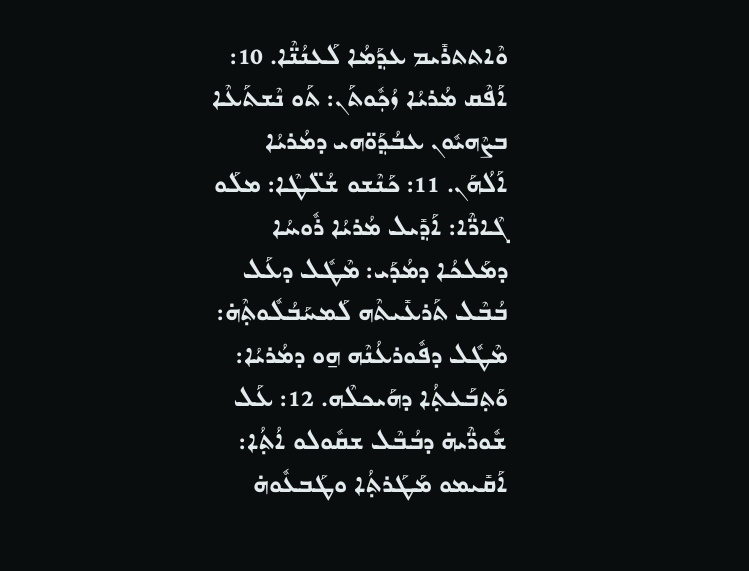ܘܶܐܬܬܪܺܝܡ ܥܕ݂ܰܡܳܐ ܠܰܥܢܳܢ̈ܶܐ. 10: ܐܰܦܶܩ ܡܳܪܝܳܐ ܙܳܟ݂ܽܘܬܰܢ: ܬܰܘ ܢܶܫܬܰܥܶܐ ܒܨܶܗܝܽܘܢ ܥܒܳܕ݂ܰܘ̈ܗܝ ܕܡܳܪܝܳܐ ܐܰܠܳܗܰܢ. 11: ܟܰܢܶܫܘ ܫܳܠ̈ܛܶܐ: ܡܠܰܘ ܓܶܐܖ̈ܶܐ: ܐܰܕ݂ܺܝܠ ܡܳܪܝܳܐ ܪܽܘܚܳܐ ܕܡܰܠܟܳܐ ܕܡܳܕܰܝ: ܡܶܛܽܠ ܕܥܰܠ ܒܳܒܶܠ ܬܰܪܥܺܝܬܶܗ ܠܰܡܚܰܒܳܠܽܘܬ݂ܶܗ̇: ܡܶܛܽܠ ܕܦܽܘܪܥܳܢܶܗ ܗ̱ܘ ܕܡܳܪܝܳܐ: ܘܰܬ݂ܒܰܥܬ݂ܳܐ ܕܗܰܝܟܠܶܗ. 12: ܥܰܠ ܫܽܘܖ̈ܶܝܗ̇ ܕܒܳܒܶܠ ܫܩܽܘܠܘ ܐܳܬ݂ܳܐ: ܐܰܩܺܝܡܘ ܡܰܛܰܪܬ݂ܳܐ ܘܛܰܒܥܽܘܗ̇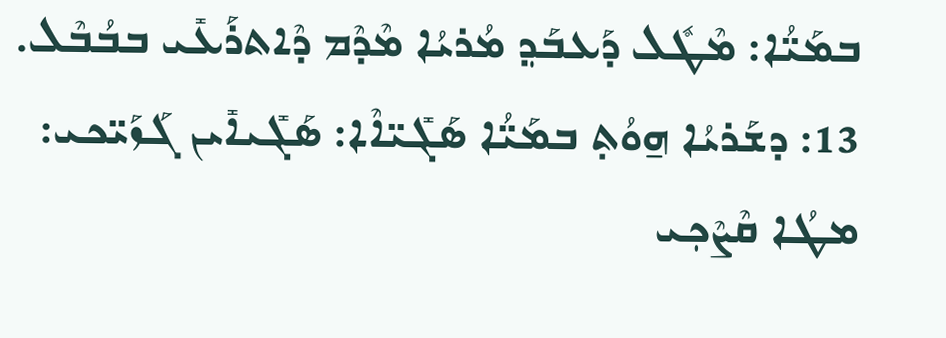ܒܡܰܝ̈ܳܐ: ܡܶܛܽܠ ܕܰܥܒܰܕ݂ ܡܳܪܝܳܐ ܡܶܕܶܡ ܕܶܐܬܪܰܥܺܝ ܒܒܳܒܶܠ. 13: ܕܫܰܪܝܳܐ ܗ̱ܘܳܬ݂ ܒܡܰܝ̈ܳܐ ܣܰܓܺܝ̈ܐܶܐ: ܣܰܓܺܝܐܺܝܢ ܓܰܙܰܝ̈ܟܝ: ܡܛܳܐ ܩܶܨܶܟ݂ܝ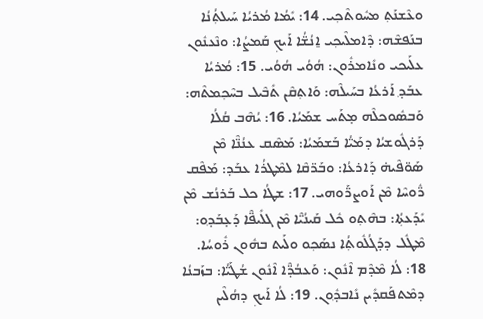ܘܥܶܫܢܰܬ݂ ܡܚܽܘܬܶܟ݂ܝ. 14: ܝܺܡܳܐ ܡܳܪܝܳܐ ܚܰܝܠܬ݂ܳܢܳܐ ܒܢܰܦܫܶܗ: ܕܶܐܡܠܶܝܟ݂ܝ ܐ̱ܢܳܫ̈ܳܐ ܐܰܝܟ݂ ܩܰܡܨܳܐ: ܘܢܶܥܢܽܘܢ ܥܠܰܝܟܝ ܘܢܺܐܡܪܽܘܢ: ܗܳܘܳܝ ܗܳܘܳܝ. 15: ܡܳܪܝܳܐ ܥܒܰܕ݂ ܐܰܪܥܳܐ ܒܚܰܝܠܶܗ: ܘܰܐܬ݂ܩܶܢ ܬܺܒܶܝܠ ܒܚܶܟ݂ܡܬܶܗ: ܘܰܒܣܽܘܟܠܶܗ ܡ̣ܬܰܚ ܫܡܰܝܳܐ. 16: ܝܳܗܶܒ ܩܳܠܳܐ ܕܰܪܓܽܘܫܝܳܐ ܕܡܰܝ̈ܳܐ ܒܰܫܡܰܝܳܐ: ܡܰܣܶܩ ܥܢܳܢ̈ܶܐ ܡܶܢ ܣܰܘ̈ܦܶܝܗ̇ ܕܰܐܪܥܳܐ: ܘܒܰܖ̈ܩܶܐ ܠܡܶܛܪܳܐ ܥܒܰܕ: ܡܰܦܶܩ ܖ̈ܽܘܚܶܐ ܡܶܢ ܐܰܘܨܖ̈ܰܘܗܝ. 17: ܫܛܳܐ ܟܠ ܒܰܪܢܳܫ ܡܶܢ ܝܺܕܰܥܬ݂ܳܐ: ܒܗܶܬ݂ܘ ܟܽܠ ܩܰܝܢܳܝ̈ܶܐ ܡܶܢ ܓܠܺܝܦ̈ܶܐ ܕܰܥ̣ܒܰܕ݂ܘ: ܡܶܛܽܠ ܕܕܰܓܳܠܽܘܬ݂ܳܐ ܢܣܰܟ݂ܘ ܘܠܰܝܬ ܒܗܽܘܢ ܪܽܘܚܳܐ. 18: ܠܳܐ ܡܶܕܶܡ ܐܶܢܽܘܢ: ܘܰܥܒܳܕ̈ܶܐ ܐܶܢܽܘܢ ܫܳܛܰܝ̈ܳܐ: ܒܙܰܒܢܳܐ ܕܡܶܬܦܰܩܕܺܝܢ ܢܺܐܒܕ݂ܽܘܢ. 19: ܠܳܐ ܐܰܝܟ݂ ܕܗܳܠܶܝܢ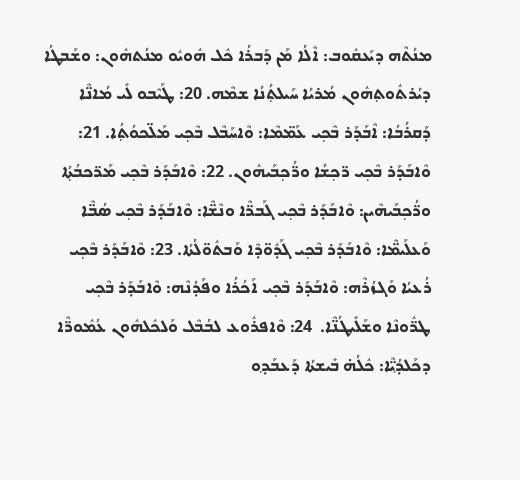ܡܢܳܬܶܗ ܕܝܰܥܩܽܘܒ: ܐܶܠܳܐ ܡܰܢ ܕܰܒܪܳܐ ܟܽܠ ܗܽܘܝܽܘ ܡܢܳܬܗܽܘܢ: ܘܫܰܒܛܳܐ ܕܝܳܪܬܽܘܬ݂ܗܽܘܢ ܡܳܪܝܳܐ ܚܰܝܠܬ݂ܳܢܳܐ ܫܡܶܗ. 20: ܛܰܝܶܒܘ ܠܺܝ ܡܳܐܢ̈ܶܐ ܕܰܩܪܳܒܳܐ: ܐܶܒܰܕܰܪ ܒܶܟ݂ܝ ܥܰܡ̈ܡܶܐ: ܘܶܐܚܰܒܶܠ ܒܶܟ݂ܝ ܡܰܠ̈ܟܘܳܬ݂ܳܐ. 21: ܘܶܐܒܰܕܰܪ ܒܶܟ݂ܝ ܖ̈ܟ݂ܫܳܐ ܘܖ̈ܳܟ݂ܒܰܝܗܽܘܢ. 22: ܘܶܐܒܰܕܰܪ ܒܶܟ݂ܝ ܡܰܖ̈ܟܒܳܬ݂ܳܐ ܘܖ̈ܳܟ݂ܒܰܝܗܶܝܢ: ܘܶܐܒܰܕܰܪ ܒܶܟ݂ܝ ܓܰܒܖ̈ܶܐ ܘܢܶܫ̈ܶܐ: ܘܶܐܒܰܕܰܪ ܒܶܟ݂ܝ ܣܳܒ̈ܶܐ ܘܰܥܠܰܝܡ̈ܶܐ: ܘܶܐܒܰܕܰܪ ܒܶܟ݂ܝ ܓܰܕܽܘ̈ܕܶܐ ܘܰܒܬܽܘ̈ܠܳܬܳܐ. 23: ܘܶܐܒܰܕܰܪ ܒܶܟ݂ܝ ܪܳܥܝܳܐ ܘܰܓܙܳܪܶܗ: ܘܶܐܒܰܕܰܪ ܒܶܟ݂ܝ ܐܰܟܳܪܳܐ ܘܦܰܕܳܢܶܗ: ܘܶܐܒܰܕܰܪ ܒܶܟ݂ܝ ܛܖ̈ܽܘܢܶܐ ܘܫܰܠܺܝܛܳܢ̈ܶܐ.  24: ܘܶܐܦܪܽܘܥ ܠܒܳܒܶܠ ܘܰܠܟܽܠܗܽܘܢ ܥܳܡܽܘܖ̈ܶܐ ܕܟܰܠܕ݂ܳܝ̈ܶܐ: ܟܽܠܳܗ̇ ܒܺܝܫܬܳܐ ܕܰܥܒܰܕ݂ܘ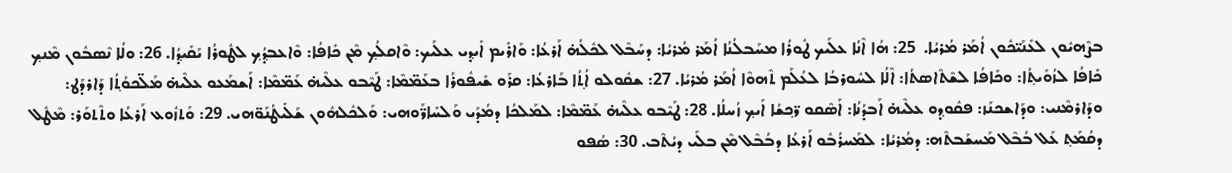ܒܨܶܗܝܽܘܢ ܠܥܺܢܰܝ̈ܟܽܘܢ ܐܳܡܰܪ ܡܳܪܝܳܐ.  25: ܗܳܐ ܐܶܢܳܐ ܥܠܰܝܟ ܛܽܘܪܳܐ ܡܚܰܒܠܳܢܳܐ ܐܳܡܰܪ ܡܳܪܝܳܐ: ܕܚܰܒܶܠ ܠܟܽܠܳܗ̇ ܐܰܪܥܳܐ: ܘܰܐܪܺܝܡ ܐܺܝܕ݂ܝ ܥܠܰܝܟ: ܘܶܐܩܠܳܟ݂ ܡܶܢ ܟܺܐܦܳܐ: ܘܶܐܥܒܕ݂ܳܟ݂ ܠܛܽܘܪܳܐ ܝܰܩܺܝܕ݂ܳܐ. 26: ܘܠܳܐ ܢܶܣܒܽܘܢ ܡܶܢܟ݂ ܟܺܐܦܳܐ ܠܙܳܘܺܝܬ݂ܳܐ: ܘܟܺܐܦܳܐ ܠܫܶܬܶܐܣܬܳܐ: ܐܶܠܳܐ ܠܚܽܘܪܒܳܐ ܠܥܳܠܰܡ ܬܶܗܘܶܐ ܐܳܡܰܪ ܡܳܪܝܳܐ. 27: ܫܩܽܘܠܘ ܐܳܬ݂ܳܐ ܒܰܐܪܥܳܐ: ܩܪܰܘ ܫܺܝܦܽܘܪܳܐ ܒܥܰܡ̈ܡܶܐ: ܛܰܝܶܒܘ ܥܠܶܝܗ̇ ܥܰܡ̈ܡܶܐ: ܐܰܫܡܰܥܘ ܥܠܶܝܗ̇ ܡܰܠ̈ܟܘܳܬ݂ܳܐ ܕܰܐܪܕܰܛ: ܘܕܰܐܪܡܶܢܝ: ܘܕܰܐܫܟܢܰܙ: ܦܩܽܘܕ݂ܘ ܥܠܶܝܗ̇ ܐܰܒܕܳܢܳܐ: ܐܰܣܶܩܘ ܖ̈ܟ݂ܫܳܐ ܐܰܝܟ݂ ܙܳܚܠܳܐ. 28: ܛܰܝܶܒܘ ܥܠܶܝܗ̇ ܥܰܡ̈ܡܶܐ: ܠܡܰܠܟܳܐ ܕܡܳܕܰܝ ܘܰܠܚܺܐܖ̈ܰܘܗܝ: ܘܰܠܟܽܠܗܽܘܢ ܫܰܠܺܝܛܳܢܰܘ̈ܗܝ. 29: ܘܰܬܙܽܘܥ ܐܰܪܥܳܐ ܘܬܶܬܘܰܪ: ܡܶܛܽܠ ܕܩܳܡܰܬ݂ ܥܰܠ ܒܳܒܶܠ ܡܰܚܫܰܒܬܶܗ: ܕܡܳܪܝܳܐ: ܠܡܰܚܪܳܒܽܘ ܐܰܪܥܳܐ ܕܒܳܒܶܠ ܡܶܢ ܒܠܰܝ ܕܝܳܬܶܒ. 30: ܣܳܦܘ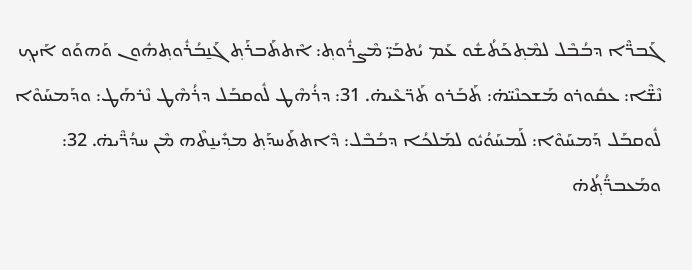ܓܰܒܖ̈ܶܐ ܕܒܳܒܶܠ ܠܡܶܬ݂ܟܰܬܳܫܽܘ ܥܰܡ ܝܳܬܒܰܝ̈ ܡܶܨܪܽܘܬ݂: ܐܶܬܬܰܒܪܰܬ݂ ܓܰܢ̱ܒܳܪܽܘܬ݂ܗܽܘܢ ܘܰܗܘܰܘ ܐܰܝܟ݂ ܢܶܫ̈ܶܐ: ܥܩܽܘܪܘ ܡܰܫܟܢܶܝ̈ܗ̇: ܬܰܒܰܪܘ ܬܰܖ̈ܥܶܝܗ̇. 31: ܕܪܳܗܶܛ ܠܽܘܩܒܰܠ ܕܪܳܗܶܛ ܢܶܪܗܰܛ: ܘܕܰܡܚܰܘܶܐ ܠܽܘܩܒܰܠ ܕܰܡܚܰܘܶܐ: ܠܰܡܚܰܘܳܝܽܘ ܠܡܰܠܟܳܐ ܕܒܳܒܶܠ: ܕܶܐܬܬܰܚܕܰܬ݂ ܡܕ݂ܺܝܢ̱ܬܶܗ ܡܶܢ ܚܕܳܖ̈ܶܝܗ̇. 32: ܘܡܰܥܒܖ̈ܳܬ݂ܳܗ̇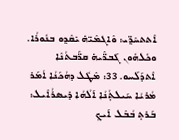ܐܶܬܬܚܶܕ݂̈ܝ: ܘܶܐܓܡܶܝ̈ܗ̇ ܝܺܩܶܕ݂ܘ ܒܢܽܘܪܳܐ. ܘܟܽܠܗܽܘܢ ܓܰܒܖ̈ܶܝܗ̇ ܩܖ̈ܰܒܬܳܢܶܐ ܐܶܬܕܰܠܰܚܘ. 33: ܡܶܛܽܠ ܕܗܳܟܰܢܳܐ ܐܳܡܰܪ ܡܳܪܝܳܐ ܚܰܝܠܬ݂ܳܢܳܐ ܐܰ‌ܠܳܗܳܐ ܕܺܝܣܪܳܐܶܝܠ: ܒܰܪܬ݂ ܒܳܒܶܠ ܐܰܝܟ݂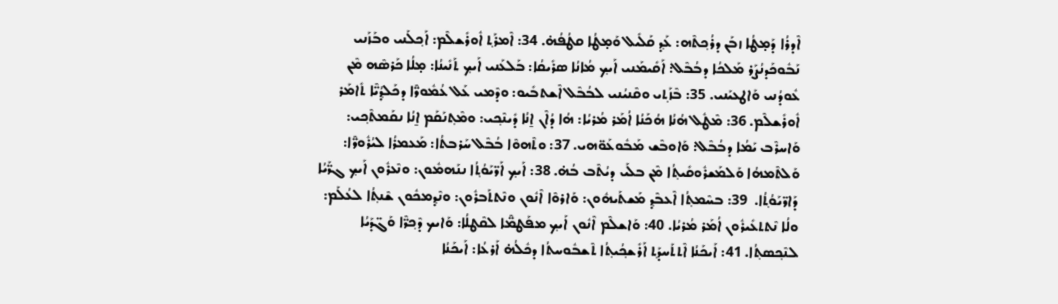ܐܶܕܪܳܐ ܕܰܡ̣ܛܳܐ ܙܒܰܢ ܕܪܳܟ݂ܬܶܗ: ܥܰܕ݂ ܩܰܠܺܝܠ ܘܰܡ̣ܛܳܐ ܩܛܳܦܳܗ̇. 34: ܐܶܡܪܰܬ݂ ܐܽܘܪܺܫܠܶܡ: ܐܰܟ݂ܠܰܢܝ ܘܒܰܙܰܢܝ ܢܰܒܽܘܟܰܕܢܳܨܰܪ ܡܰܠܟܳܐ ܕܒܳܒܶܠ: ܐܰܩܺܝܡܰܢܝ ܐܰܝܟ݂ ܡܳܐܢܳܐ ܣܪܺܝܩܳܐ: ܒܰܠܥܰܢܝ ܐܰܝܟ݂ ܬܰܢܺܝܢܳܐ: ܡ̣ܠܳܐ ܟܰܪܣܶܗ ܡܶܢ ܥܽܘܕܳܢܝ ܘܰܐܛܥܝܰܢܝ. 35: ܒܶܙܰܬ݂ܝ ܘܩܶܢܝܳܢܝ ܠܒܳܒܶܠ ܐܶܫܬܒܺܝܘ: ܘܕܶܡܝ ܥܰܠ ܥܳܡܽܘܖ̈ܶܐ ܕܟܰܠܕ݂ܳܝ̈ܶܐ ܬܺܐܡܰܪ ܐܽܘܪܺܫܠܶܡ. 36: ܡܶܛܽܠ ܗܳܢܳܐ ܗܳܟܰܢܳܐ ܐܳܡܰܪ ܡܳܪܝܳܐ: ܗܳܐ ܕܳܐܶܢ ܐ̱ܢܳܐ ܕܺܝܢܶܟ݂ܝ: ܘܡܶܬ݂ܢܰܩܰܡ ܐ̱ܢܳܐ ܢܩܰܡܬܶܟ݂ܝ: ܘܰܐܚܪܶܒ ܝܰܡܳܐ ܕܒܳܒܶܠ: ܘܰܐܘܒܶܫ ܡܰܒܽܘܥܰܘ̈ܗܝ. 37: ܘܬܶܗܘܶܐ ܒܳܒܶܠ ܚܰܪܒܬܳܐ: ܡܰܥܡܪܳܐ ܠܝܳܪܽܘܖ̈ܶܐ: ܘܰܠܬܶܡܗܳܐ ܘܰܠܡܰܫܪܽܘܩܺܝܬ݂ܳܐ ܡܶܢ ܒܠܰܝ ܕܝܳܬܶܒ ܒܳܗ̇. 38: ܐܰܝܟ݂ ܐܰܖ̈ܝܰܘܳܬ݂ܳܐ ܢܢܰܗܡܽܘܢ: ܘܢܶܥܪܽܘܢ ܐܰܝܟ݂ ܓܖ̈ܰܝܳܐ ܕܰܐܖ̈ܝܰܘܳܬ݂ܳܐ.  39: ܒܚܶܡܬ݂ܳܐ ܐܶܥܒܶܕ݂ ܡܰܫܬܰܝܗܽܘܢ: ܘܰܐܪܘܶܐ ܐܶܢܽܘܢ ܘܢܶܬܬܰܒܪܽܘܢ: ܘܢܶܕ݂ܡܟܽܘܢ ܫܶܢܬ݂ܳܐ ܠܥܳܠܰܡ: ܘܠܳܐ ܢܶܬܬܥܺܝܪܽܘܢ ܐܳܡܰܪ ܡܳܪܝܳܐ. 40: ܘܰܐܫܠܶܡ ܐܶܢܽܘܢ ܐܰܝܟ݂ ܡܦܰܛܡ̈ܶܐ ܠܩܶܛܠܳܐ: ܘܰܐܝܟ ܕܶܟ݂ܖ̈ܶܐ ܘܰܓ̈ܕܰܝܳܐ ܠܢܶܟ݂ܣܬ݂ܳܐ. 41: ܐܰܝܟܰܢܳܐ ܐܶܬܬܰܚܕܰܬ݂ ܐܰܪܺܫܟ݂ܳܝܬ݂ܳܐ ܬܶܫܒܽܘܚܬܳܐ ܕܟܽܠܳܗ̇ ܐܰܪܥܳܐ: ܐܰܝܟܰܢܳܐ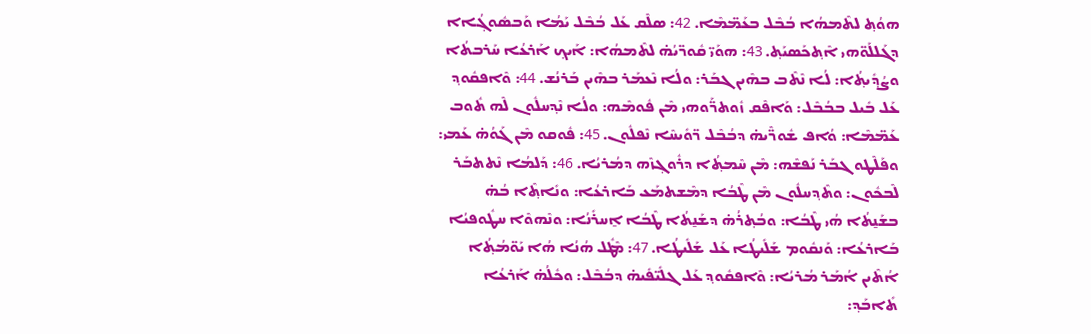ܗܘܳܬ݂ ܠܬܶܡܗܳܐ ܒܳܒܶܠ ܒܥܰܡ̈ܡܶܐ. 42: ܣܠܶܩ ܥܰܠ ܒܳܒܶܠ ܝܰܡܳܐ ܘܰܒܣܽܘܓ݂ܳܐܐ ܕܓܰܠܠܰܘ̈ܗܝ ܐܶܬ݂ܟܰܣܝܰܬ݂. 43: ܗܘܰܝ̈ ܩܽܘܖ̈ܝܳܗ̇ ܠܬܶܡܗܳܐ: ܐܰܝܟ݂ ܐܰܪܥܳܐ ܚܰܪܒܬܳܐ ܘܨܳܕ݂ܺܝܬ݂ܳܐ: ܠܳܐ ܢܶܬܶܒ ܒܗܶܝܢ ܓܒܰܪ: ܘܠܳܐ ܢܶܥܡܰܪ ܒܗܶܝܢ ܒܰܪܢܳܫ. 44: ܘܶܐܦܩܽܘܕ݂ ܥܰܠ ܒܺܝܠ ܒܒܳܒܶܠ: ܘܰܐܦܶܩ ܙܽܘܬܖ̈ܰܘܗܝ ܡܶܢ ܦܽܘܡܶܗ: ܘܠܳܐ ܢܶܕ݂ܚܠܽܘܢ ܠܶܗ ܬܽܘܒ ܥܰܡ̈ܡܶܐ: ܘܳܐܦ ܫܽܘܖ̈ܶܝܗ̇ ܕܒܳܒܶܠ ܖ̈ܘܺܝܚܶܐ ܢܶܦܠܽܘܢ. 45: ܦܽܘܩܘ ܡܶܢ ܓܰܘܳܗ̇ ܥܰܡܝ: ܘܦܰܠܶܛܘ ܓܒܰܪ ܢܰܦܫܶܗ: ܡܶܢ ܚܶܡܬ݂ܳܐ ܕܪܽܘܓ݂ܙܶܗ ܕܡܳܪܝܳܐ. 46: ܕܰܠܡܳܐ ܢܶܬܬܒܰܪ ܠܶܒܟܽܘܢ: ܘܬܶܕ݂ܚܠܽܘܢ ܡܶܢ ܛܶܒܳܐ ܕܡܶܫܬܡܰܥ ܒܰܐܪܥܳܐ: ܘܢܺܐܬ݂ܶܐ ܒܳܗ̇ ܒܫܰܢ̱ܬܳܐ ܗܳܝ ܛܶܒܳܐ: ܘܒܳܬ݂ܪܳܗ̇ ܕܫܰܢ̱ܬܳܐ ܛܶܒܳܐ ܐ̱ܚܪܺܢܳܐ: ܘܢܶܗܘܶܐ ܚܛܽܘܦܝܳܐ ܒܰܐܪܥܳܐ: ܘܰܢܩܽܘܡ ܫܰܠܺܝܛܳܐ ܥܰܠ ܫܰܠܺܝܛܳܐ. 47: ܡܶܛܽܠ ܗܳܢܳܐ ܗܳܐ ܝܰܘ̈ܡܳܬ݂ܳܐ ܐܳܬܶܝܢ ܐܳܡܰܪ ܡܳܪܝܳܐ: ܘܶܐܦܩܽܘܕ݂ ܥܰܠ ܓܠܺܝ̈ܦܺܝܗ̇ ܕܒܳܒܶܠ: ܘܟܽܠܳܗ̇ ܐܰܪܥܳܐ ܬܺܐܒܰܕ݂: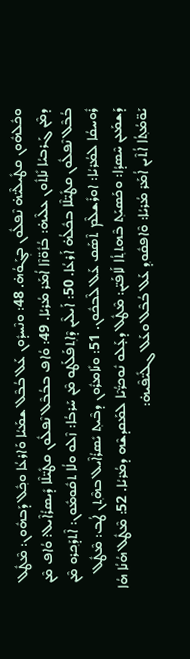ܘܟܽܠܗܽܘܢ ܩܛܺܝܠܶܝ̈ܗ̇ ܢܶܦܠܽܘܢ ܒܓ݂ܰܘܳܗ̇. 48: ܘܢܶܚܕܽܘܢ ܥܰܠ ܒܳܒܶܠ ܫܡܰܝܳܐ ܘܰܐܪܥܳܐ ܘܟ݂ܽܠ ܕܰܒܗܽܘܢ: ܡܶܛܽܠ ܕܡܶܢ ܓܰܪܒܝܳܐ ܢܺܐܬܽܘܢ ܥܠܶܝܗ̇: ܒܳܙܽܘ̈ܙܶܐ ܐܳܡܰܪ ܡܳܪܝܳܐ. 49: ܘܳܐܦ ܒܒܳܒܶܠ ܢܶܦܠܽܘܢ ܩܛܺܝ̈ܠܶܐ ܕܺܝܣܪܳܐܶܝܠ: ܘܳܐܦ ܡܶܢ ܒܳܒܶܠ ܢܶܦܠܽܘܢ ܩܛܺܝ̈ܠܶܐ ܒܟܽܠܳܗ̇ ܐܰܪܥܳܐ. 50: ܐܰܝܠܶܝܢ ܕܶܐܬ݂ܦܰܠܰܛܘ ܡܶܢ ܚܰܪܒܳܐ: ܙܶܠܘ ܘܠܳܐ ܬܩܽܘܡܽܘܢ: ܐܶܬܕܰܟ݂ܪܘ ܡܶܢ ܪܽܘܚܩܳܐ ܠܡܳܪܝܳܐ: ܐܘܪܺܫܠܶܡ ܬܶܣܰܩ ܥܰܠ ܠܶܒܟܽܘܢ. 51: ܘܢܺܐܡܪܽܘܢ ܕܒܶܝܬ݂ ܝܺܣܪܳܐܶܝܠ ܒܗܶܬ݂ܢ ܛܳܒ: ܡܶܛܽܠ ܕܰܫܡܰܥܢ ܚܶܣܕܳܐ: ܘܟܰܣܝܰܬ݂ ܒܶܗܬܬ݂ܳܐ ܠܰܐܦܰܝ̈ܢ: ܡܶܛܽܠ ܕܥ̣ܰܠܘ ܢܽܘܟܖ̈ܳܝܶܐ ܠܡܰܩܕܫܶܗ ܕܡܳܪܝܳܐ. 52: ܡܶܛܽܠ ܗܳܢܳܐ ܗܳܐ ܝܰܘ̈ܡܳܬ݂ܳܐ ܐܳܬܶܝܢ ܐܳܡܰܪ ܡܳܪܝܳܐ: ܘܶܐܦܩܽܘܕ݂ ܥܰܠ ܒܳܒܶܠ ܘܥܰܠ ܓܠܺܝ̈ܦܶܝܗ̇: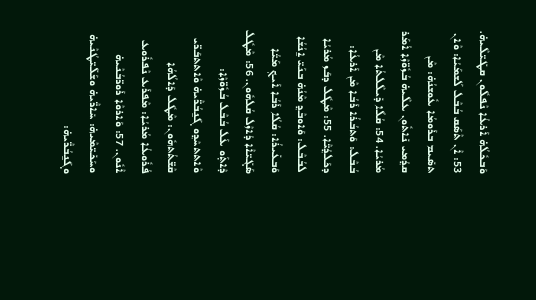ܘܰܒܟܽܠܳܗ̇ ܐܰܪܥܳܐ ܢܶܦܠܽܘܢ ܩܛܺܝ̈ܠܶܝܗ̇. 53: ܐܶܢ ܬܶܣܰܩ ܒܳܒܶܠ ܠܰܫܡܰܝܳܐ: ܘܶܐܢ ܬܣܺܝܡ ܒܪܰܘܡܳܐ ܥܽܘܫܢܳܗ̇: ܡܶܢ ܩܕ݂ܳܡܝ ܢܺܐܬܽܘܢ ܥܠܶܝܗ̇ ܒܳܙܽܘ̈ܙܶܐ ܐܳܡܰܪ ܡܳܪܝܳܐ. 54: ܩܳܠܳܐ ܕܺܝܠܶܠܬܳܐ ܡܶܢ ܒܳܒܶܠ: ܘܰܬܒܳܪܳܐ ܪܰܒܳܐ ܡܶܢ ܐܰܪܥܳܐ: ܕܟܰܠܕ݂ܳܝ̈ܶܐ. 55: ܡܶܛܽܠ ܕܒܰܙ ܡܳܪܝܳܐ ܠܒܳܒܶܠ: ܘܰܐܘܒܶܕ݂ ܡܶܢܳܗ̇ ܒܢܰܝ̈ ܐ̱ܢܳܫܳܐ ܘܰܒܥܺܝܪܳܐ: ܩܳܠܳܐ ܪܰܒܳܐ ܐܰܝܟ݂ ܡܰܝ̈ܳܐ ܣܰܓܺܝ̈ܐܶܐ ܕܳܐܙܶܠ ܩܳܠܗܽܘܢ. 56: ܡܶܛܽܠ ܕܶܐܬ݂ܰܘ ܥܰܠ ܒܳܒܶܠ ܒܳܙܽܘ̈ܙܶܐ: ܘܶܐܬܬܚܶܕ݂ܘ ܓܰܢ̱ܒܳܖ̈ܶܝܗ̇ ܘܶܐܬܬܒܰܖ̈ܝ ܩܶܫ̈ܬܳܬܗܽܘܢ: ܡܶܛܽܠ ܕܰܐ‌ܠܳܗܳܐ ܦܳܪܽܘܥܳܐ ܡܳܪܝܳܐ: ܡܶܦܪܰܥ ܢܶܦܪܽܘܥ ܐܶܢܽܘܢ. 57: ܘܰܐܪܘܶܐ ܪܰܘܖ̈ܒܳܢܶܝܗ̇ ܘܚܰܟܺܝ̈ܡܶܝܗ̇: ܚܺܐܖ̈ܶܝܗ̇ ܘܫܰܠܺܝ̈ܛܳܢܶܝܗ̇ ܘܓܰܢ̱ܒܳܖ̈ܶܝܗ̇: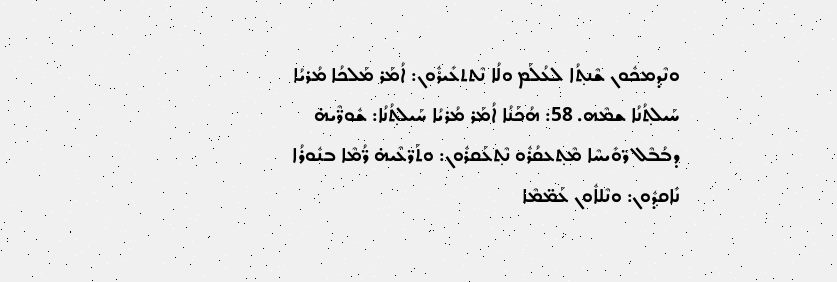ܘܢܶܕ݂ܡܟܽܘܢ ܫܶܢܬ݂ܳܐ ܠܥܳܠܰܡ ܘܠܳܐ ܢܶܬܬܥܺܝܪܽܘܢ: ܐܳܡܰܪ ܡܰܠܟܳܐ ܡܳܪܝܳܐ ܚܰܝܠܬ݂ܳܢܳܐ ܫܡܶܗ. 58: ܗܳܟܰܢܳܐ ܐܳܡܰܪ ܡܳܪܝܳܐ ܚܰܝܠܬ݂ܳܢܳܐ: ܫܽܘܖ̈ܶܝܗ̇ ܕܒܳܒܶܠ ܖ̈ܘܺܝܚܶܐ ܡܶܬ݂ܥܩܳܪܽܘ ܢܶܬ݂ܥܰܩܪܽܘܢ: ܘܬܰܖ̈ܥܶܝܗ̇ ܖ̈ܳܡܶܐ ܒܢܽܘܪܳܐ ܢܺܐܩܕ݂ܽܘܢ: ܘܢܶܠܐܽܘܢ ܥܰܡ̈ܡܶܐ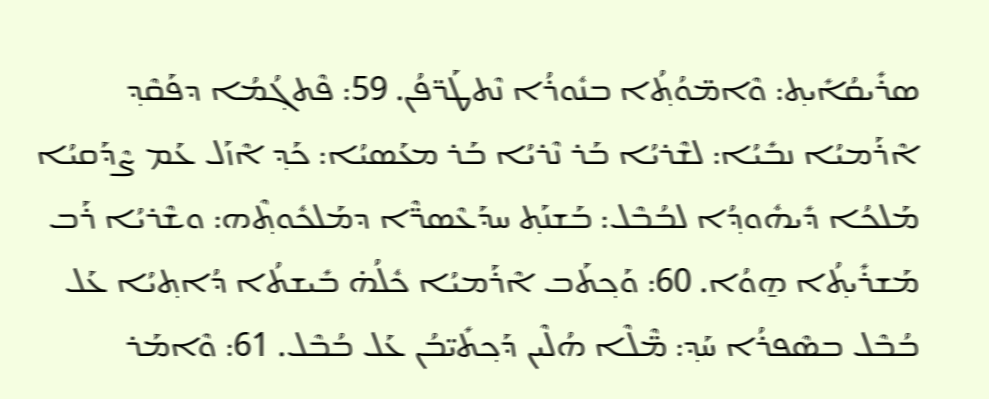ܣܪܺܝܩܳܐܺܝܬ݂: ܘܶܐܡ̈ܘܳܬ݂ܳܐ ܒܢܽܘܪܳܐ ܢܶܬܛܰܖ̈ܦܳܢ. 59: ܦܶܬܓ݂ܳܡܳܐ ܕܦܰܩܶܕ݂ ܐܶܪܰܡܝܳܐ ܢܒܺܝܳܐ: ܠܫܶܪܝܳܐ ܒܰܪ ܢܶܪܝܳܐ ܒܰܪ ܡܥܰܣܝܳܐ: ܟܰܕ݂ ܐܶܙܰܠ ܥܰܡ ܨܶܕܰܩܝܳܐ ܡܰܠܟܳܐ ܕܺܝܗܽܘܕ݂ܳܐ ܠܒܳܒܶܠ: ܒܰܫܢܰܬ݂ ܚܕܰܥܶܣܖ̈ܶܐ ܕܡܰܠܟܽܘܬ݂ܶܗ: ܘܫܶܪܝܳܐ ܪܰܒ ܡܰܫܪܺܝܬ݂ܳܐ ܗ̱ܘܳܐ. 60: ܘܰܟ݂ܬܰܒ ܐܶܪܰܡܝܳܐ ܟܽܠܳܗ̇ ܒܺܝܫܬܳܐ ܕܳܐܬ݂ܝܳܐ ܥܰܠ ܒܳܒܶܠ ܒܣܶܦܪܳܐ ܚܰܕ݂: ܡ̈ܶܠܶܐ ܗܳܠܶܝܢ ܕܰܟ݂ܬܺܝ̈ܒܳܢ ܥܰܠ ܒܳܒܶܠ. 61: ܘܶܐܡܰܪ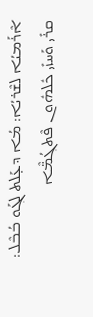ܐܶܪܰܡܝܳܐ ܠܫܶܪܝܳܐ: ܡܳܐ ܕܥ̣ܰܠܬ ܠܓ݂ܰܘ ܒܳܒܶܠ: ܩܪܺܝ ܘܰܚܙܺܝ ܟܽܠܗܽܘܢ ܦܶܬܓ݂ܳܡ̈ܶܐ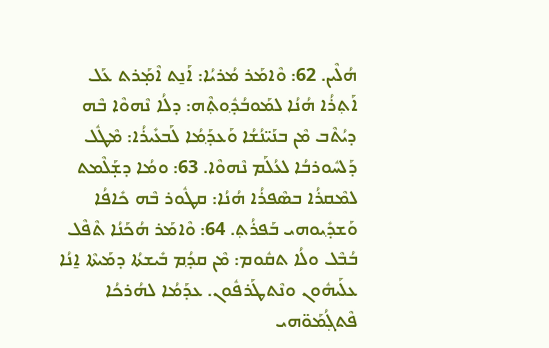ܗܳܠܶܝܢ. 62: ܘܶܐܡܰܪ ܡܳܪܝܳܐ: ܐܰܢ̱ܬ ܐܶܡ̣ܰܪܬ ܥܰܠ ܐܰܬ݂ܪܳܐ ܗܳܢܳܐ ܠܡܰܘܒܳܕ݂ܽܘܬ݂ܶܗ: ܕܠܳܐ ܢܶܗܘܶܐ ܒܶܗ ܕܝܳܬܶܒ ܡܶܢ ܒܢܰܝ̈ܢܳܫܳܐ ܘܰܥܕ݂ܰܡܳܐ ܠܰܒܥܺܝܪܳܐ: ܡܶܛܽܠ ܕܰܠܚܽܘܪܒܳܐ ܠܥܳܠܰܡ ܢܶܗܘܶܐ. 63: ܘܡܳܐ ܕܫ̣ܰܠܶܡܬ ܠܡܶܩܪܳܐ ܒܣܶܦܪܳܐ ܗܳܢܳܐ: ܩܛܽܘܪ ܒܶܗ ܟܺܐܦܳܐ ܘܰܫܕ݂ܺܝܘܗܝ ܒܰܦܪܳܬ݂. 64: ܘܶܐܡܰܪ ܗܳܟܰܢܳܐ ܬܶܦܶܠ ܒܳܒܶܠ ܘܠܳܐ ܬܩܽܘܡ: ܡܶܢ ܩܕ݂ܳܡ ܒܺܝܫܬܳܐ ܕܡܰܝܬܶܐ ܐ̱ܢܳܐ ܥܠܰܝܗܽܘܢ ܘܢܶܬܛܰܪܦܽܘܢ. ܥܕܰܡܳܐ ܠܗܳܪܟܳܐ ܦܶܬܓ݂ܳܡܰܘ̈ܗܝ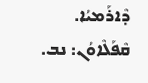ܕܶܐܪܰܡܝܳܐ.
ܩܶܦܰܠܶܐܘܳܢ: ܢܒ.